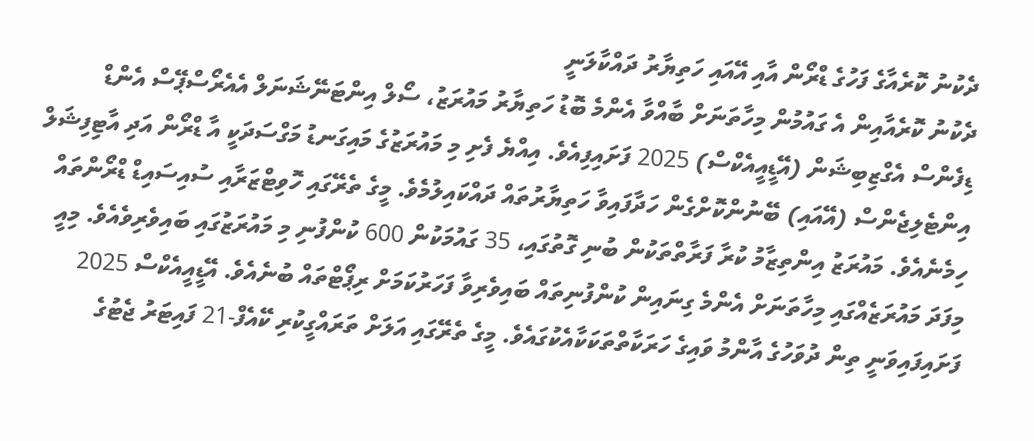ދެކުނު ކޮރެއާގެ ފަހުގެ ޑްރޯން އާއި އޭއައި ހަތިޔާރު ދައްކާލަނީ
ދެކުނު ކޮރެއާއިން އެ ގައުމުން މިހާތަނަށް ބާއްވާ އެންމެ ބޮޑު ހަތިޔާރު މައުރަޒު، ސޯލް އިންޓަނޭޝަނަލް އެއެރޯސްޕޭސް އެންޑް ޑިފެންސް އެގްޒިބިޝަން (އޭޑީއީއެކްސް) 2025 ފަށައިފިއެވެ. އިއްޔެ ފެށި މި މައުރަޒުގެ މައިގަނޑު މަގްސަދަކީ އާ ޑްރޯން އަދި އާޓިފިޝަލް އިންޓެލިޖެންސް (އޭއައި) ބޭނުންކޮށްގެން ހަދާފައިވާ ހަތިޔާރުތައް ދައްކައިލުމެވެ. މީގެ ތެރޭގައި ހޮވިޓްޒަރާއި ސުއިސައިޑް ޑްރޯންތައް ހިމެނެއެވެ. މައުރަޒު އިންތިޒާމު ކުރާ ފަރާތްތަކުން ބުނި ގޮތުގައި، 35 ގައުމަކުން 600 ކުންފުނި މި މައުރަޒުގައި ބައިވެރިވެއެވެ. މިއީ މިފަދަ މައުރަޒެއްގައި މިހާތަނަށް އެންމެ ގިނައިން ކުންފުނިތައް ބައިވެރިވާ ފަހަރުކަމަށް ރިޕޯޓްތައް ބުނެއެވެ. އޭޑީއީއެކްސް 2025 ފަށައިފައިވަނީ ތިން ދުވަހުގެ އާންމު ވައިގެ ހަރަކާތްތަކަކާއެކުގައެވެ. މީގެ ތެރޭގައި އަލަށް ތަރައްގީކުރި ކޭއެފް-21 ފައިޓަރު ޖެޓުގެ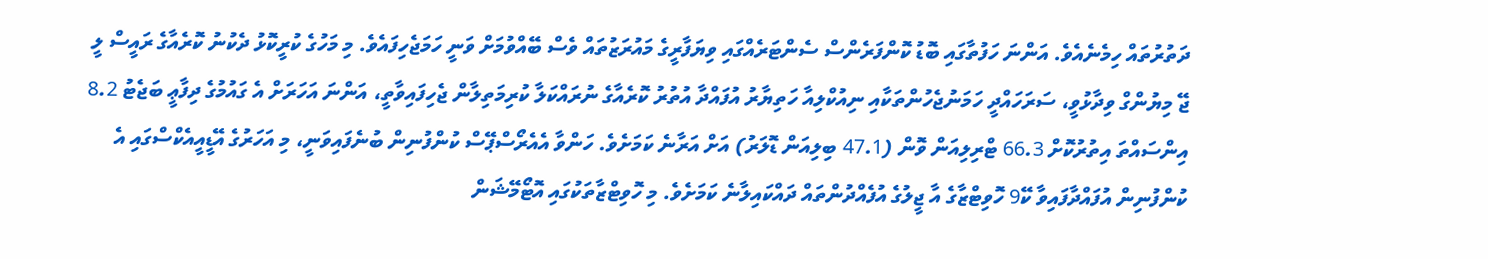ދަތުރުތައް ހިމެނެއެވެ. އަންނަ ހަފުތާގައި ބޮޑު ކޮންފަރެންސް ސެންޓަރެއްގައި ވިޔަފާރީގެ މައުރަޒުތައް ވެސް ބޭއްވުމަށް ވަނީ ހަމަޖެހިފައެވެ. މި މަހުގެ ކުރީކޮޅު ދެކުނު ކޮރެއާގެ ރައީސް ލީ ޖޭ މިޔުންގް ވިދާޅުވީ، ސަރަހައްދީ ހަމަނުޖެހުންތަކާއި ނިއުކްލިއާ ހަތިޔާރު އުފައްދާ އުތުރު ކޮރެއާގެ ނުރައްކަލާ ކުރިމަތިލާން ޖެހިފައިވާތީ، އަންނަ އަހަރަށް އެ ގައުމުގެ ދިފާޢީ ބަޖެޓު 8.2 އިންސައްތަ އިތުރުކޮށް 66.3 ޓްރިލިއަން ވޮން (47.1 ބިލިއަން ޑޮލަރު) އަށް އަރާނެ ކަމަށެވެ. ހަންވާ އެއެރޯސްޕޭސް ކުންފުނިން ބުނެފައިވަނީ، މި އަހަރުގެ އޭޑީއީއެކްސްގައި އެ ކުންފުނިން އުފައްދާފައިވާ ކޭ9 ހޮވިޓްޒާގެ އާ ޖީލުގެ އުފެއްދުންތައް ދައްކައިލާނެ ކަމަށެވެ. މި ހޮވިޓްޒާތަކުގައި އޮޓޯމޭޝަން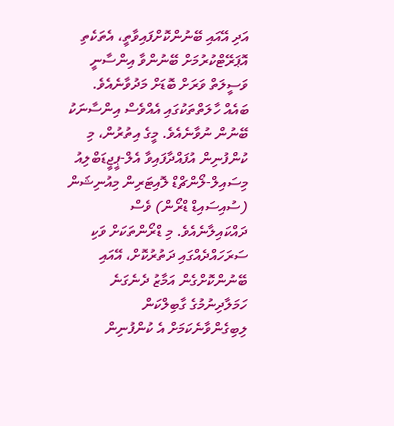އަދި އޭއައި ބޭނުންކޮށްފައިވާތީ، އެތަކެތި އޮޕަރޭޓްކުރުމަށް ބޭނުންވާ އިންސާނީ ވަސީލަތް ވަރަށް ބޮޑަށް މަދުވާނެއެވެ. ބައެއް ހާލަތްތަކުގައި އެއްވެސް އިންސާނަކު ބޭނުން ނުވާނެއެވެ. މީގެ އިތުރުން، މި ކުންފުނިން އުފައްދާފައިވާ އެލް-ޕީޖީޑަބްލިއު މިސައިލް-ލޯންޗްޑް ލޮއިޓަރިން މިއުނިޝަން (ސުއިސައިޑް ޑްރޯން) ވެސް ދައްކައިލާނެއެވެ. މި ޑްރޯންތަކަށް ވަކި ސަރަހައްދެއްގައި ދަތުރުކޮށް، އޭއައި ބޭނުންކޮށްގެން އަމާޒު ދެނެގަނެ ހަމަލާދިނުމުގެ ގާބިލްކަން ލިބިގެންވާނެކަމަށް އެ ކުންފުނިން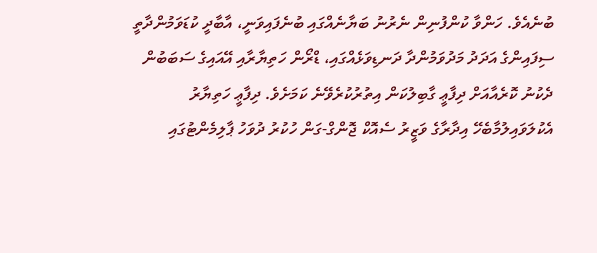ބުނެއެވެ. ހަންވާ ކުންފުނިން ނެރުނު ބަޔާނެއްގައި ބުނެފައިވަނީ، އާބާދީ ކުޑަވަމުންދާތީ ސިފައިންގެ އަދަދު މަދުވަމުންދާ ދަނޑިވަޅެއްގައި، ޑްރޯން ހަތިޔާރާއި އޭއައިގެ ސަބަބުން ދެކުނު ކޮރެއާއަށް ދިފާޢީ ގާބިލުކަން އިތުރުކުރެވޭނެ ކަމަށެވެ. ދިފާޢީ ހަތިޔާރު އެކުލަވައިލުމާބެހޭ އިދާރާގެ ވަޒީރު ސެއޮކް ޖޮންގް-ގަން ހުކުރު ދުވަހު ޕާލިމެންޓުގައި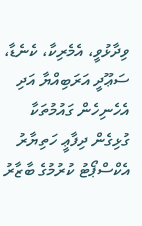ވިދާޅުވީ، އެމެރިކާ، ކެނެޑާ، ސަޢޫދީ އަރަބިއްޔާ އަދި އެހެނިހެން ގައުމުތަކާ ގުޅިގެން ދިފާޢީ ހަތިޔާރު އެކްސްޕޯޓު ކުރުމުގެ ބާޒާރު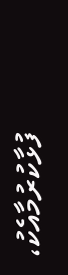ފުޅާކުރުމާއެކު،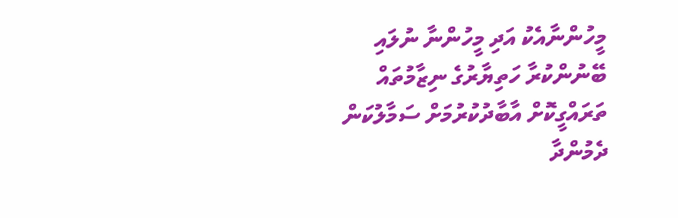މީހުންނާއެކު އަދި މީހުންނާ ނުލައި ބޭނުންކުރާ ހަތިޔާރުގެ ނިޒާމުތައް ތަރައްގީކޮށް އާބާދުކުރުމަށް ސަމާލުކަން ދެމުންދާ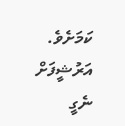ކަމަށެވެ.
އަރުޝީފަށް ނެގީ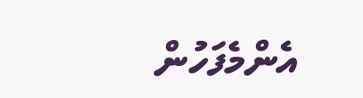އެންމެފަހުން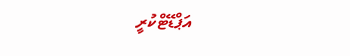އަޕްޑޭޓްކުރީ